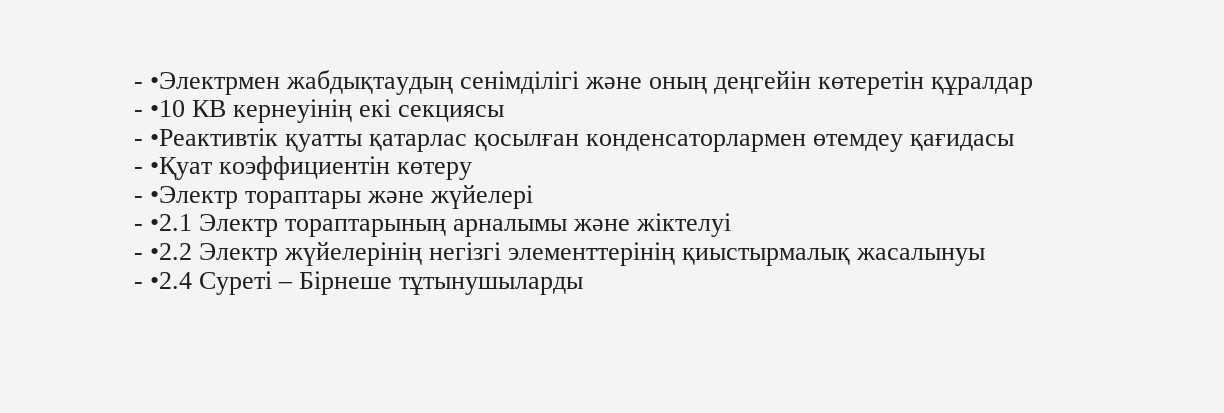- •Электрмен жабдықтаудың сенімділігі және оның деңгейін көтеретін құралдар
- •10 КВ кернеуінің екі секциясы
- •Реактивтік қуатты қатарлас қосылған конденсаторлармен өтемдеу қағидасы
- •Қуат коэффициентін көтеру
- •Электр тораптары және жүйелері
- •2.1 Электр тораптарының арналымы және жіктелуі
- •2.2 Электр жүйелерінің негізгі элементтерінің қиыстырмалық жасалынуы
- •2.4 Суреті – Бірнеше тұтынушыларды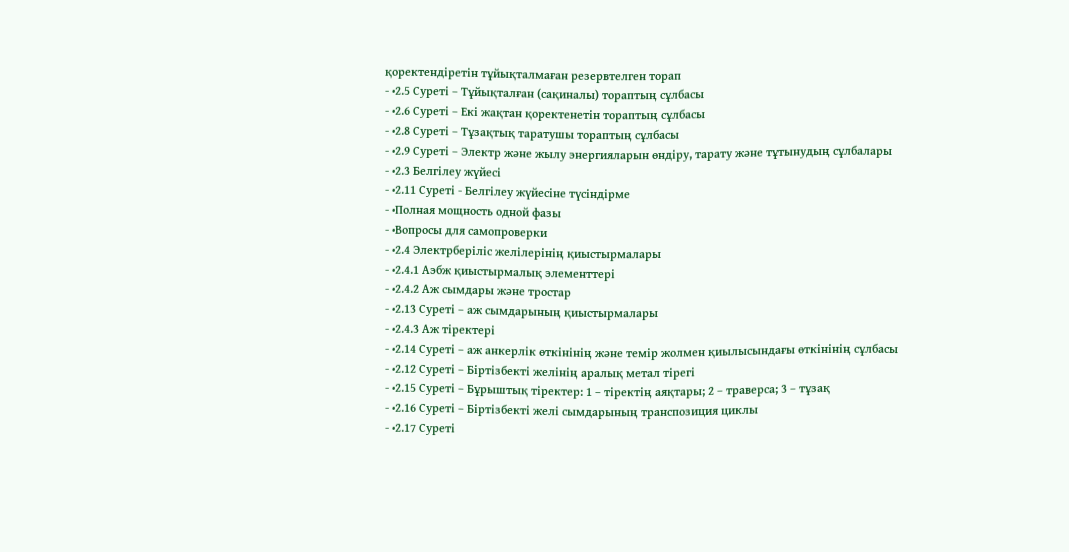қоректендіретін тұйықталмаған резервтелген торап
- •2.5 Суреті – Тұйықталған (сақиналы) тораптың сұлбасы
- •2.6 Суреті – Екі жақтан қоректенетін тораптың сұлбасы
- •2.8 Суреті – Тұзақтық таратушы тораптың сұлбасы
- •2.9 Суреті – Электр және жылу энергияларын өндіру, тарату және тұтынудың сұлбалары
- •2.3 Белгілеу жүйесі
- •2.11 Суреті - Белгілеу жүйесіне түсіндірме
- •Полная мощность одной фазы
- •Вопросы для самопроверки
- •2.4 Электрберіліс желілерінің қиыстырмалары
- •2.4.1 Аэбж қиыстырмалық элементтері
- •2.4.2 Аж сымдары және тростар
- •2.13 Суреті – аж сымдарының қиыстырмалары
- •2.4.3 Аж тіректері
- •2.14 Суреті – аж анкерлік өткінінің және темір жолмен қиылысындағы өткінінің сұлбасы
- •2.12 Суреті – Біртізбекті желінің аралық метал тірегі
- •2.15 Суреті – Бұрыштық тіректер: 1 – тіректің аяқтары; 2 – траверса; 3 – тұзақ
- •2.16 Суреті – Біртізбекті желі сымдарының транспозиция циклы
- •2.17 Суреті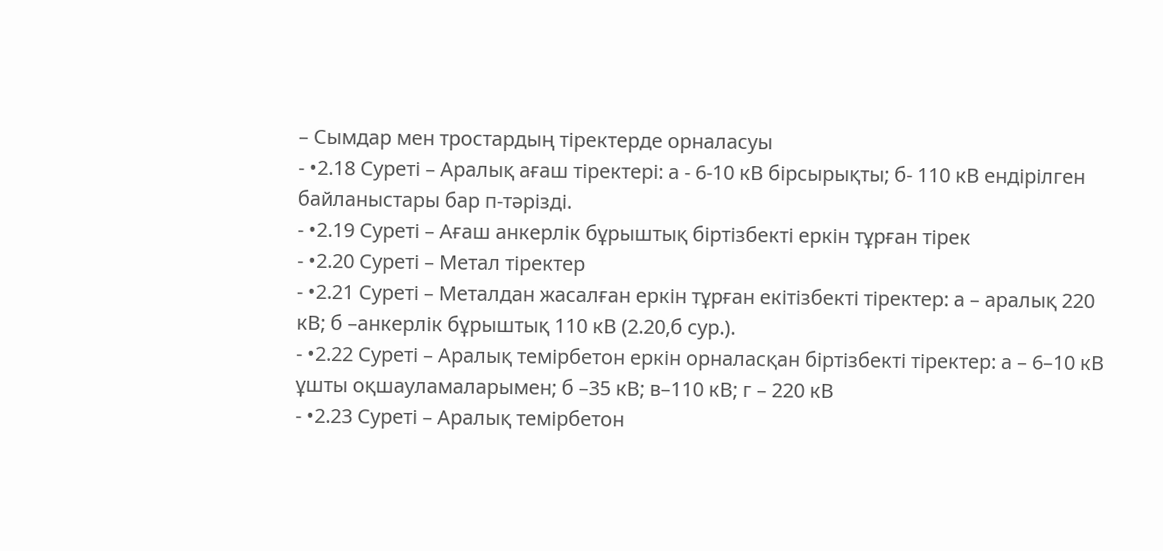– Сымдар мен тростардың тіректерде орналасуы
- •2.18 Суреті – Аралық ағаш тіректері: а - 6-10 кВ бірсырықты; б- 110 кВ ендірілген байланыстары бар п-тәрізді.
- •2.19 Суреті – Ағаш анкерлік бұрыштық біртізбекті еркін тұрған тірек
- •2.20 Суреті – Метал тіректер
- •2.21 Суреті – Металдан жасалған еркін тұрған екітізбекті тіректер: а – аралық 220 кВ; б –анкерлік бұрыштық 110 кВ (2.20,б сур.).
- •2.22 Суреті – Аралық темірбетон еркін орналасқан біртізбекті тіректер: а – 6–10 кВ ұшты оқшауламаларымен; б –35 кВ; в–110 кВ; г – 220 кВ
- •2.23 Суреті – Аралық темірбетон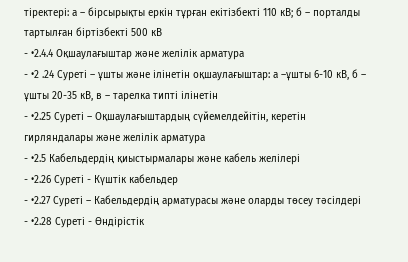тіректері: а – бірсырықты еркін тұрған екітізбекті 110 кВ; б – порталды тартылған біртізбекті 500 кВ
- •2.4.4 Оқшаулағыштар және желілік арматура
- •2 .24 Суреті – ұшты және ілінетін оқшаулағыштар: а –ұшты 6-10 кВ, б – ұшты 20-35 кВ, в – тарелка типті ілінетін
- •2.25 Суреті – Оқшаулағыштардың сүйемелдейітін, керетін гирляндалары және желілік арматура
- •2.5 Кабельдердің қиыстырмалары және кабель желілері
- •2.26 Суреті - Күштік кабельдер
- •2.27 Суреті – Кабельдердің арматурасы және оларды төсеу тәсілдері
- •2.28 Суреті - Өндірістік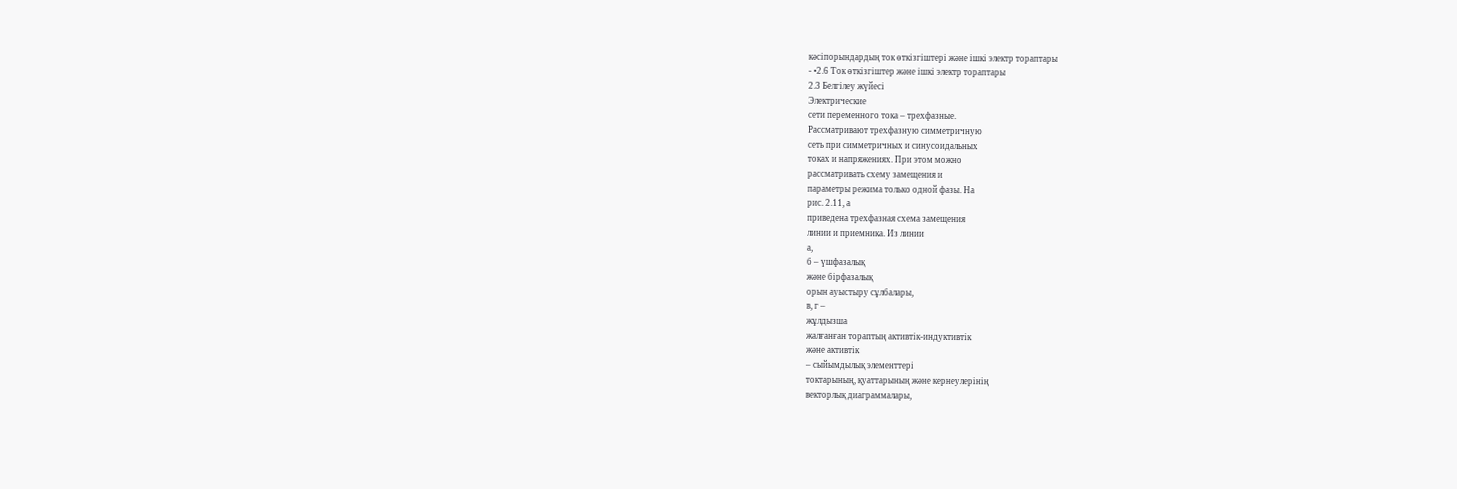кәсіпорындардың ток өткізгіштері және ішкі электр тораптары
- •2.6 Ток өткізгіштер және ішкі электр тораптары
2.3 Белгілеу жүйесі
Электрические
сети переменного тока – трехфазные.
Рассматривают трехфазную симметричную
сеть при симметричных и синусоидальных
токах и напряжениях. При этом можно
рассматривать схему замещения и
параметры режима только одной фазы. На
рис. 2.11, а
приведена трехфазная схема замещения
линии и приемника. Из линии
а,
б – үшфазалық
және бірфазалық
орын ауыстыру сұлбалары,
в, г –
жұлдызша
жалғанған тораптың активтік-индуктивтік
және активтік
– сыйымдылық элементтері
токтарының, қуаттарының және кернеулерінің
векторлық диаграммалары,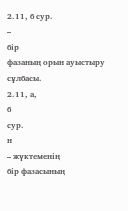2.11, б сур.
–
бір
фазаның орын ауыстыру сұлбасы.
2.11, а,
б
сур.
н
– жүктеменің
бір фазасының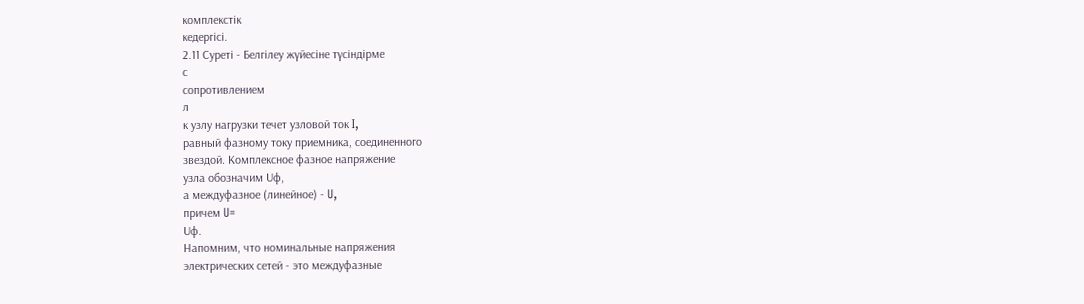комплекстік
кедергісі.
2.11 Суреті - Белгілеу жүйесіне түсіндірме
с
сопротивлением
л
к узлу нагрузки течет узловой ток I,
равный фазному току приемника, соединенного
звездой. Комплексное фазное напряжение
узла обозначим Uф,
а междуфазное (линейное) - U,
причем U=
Uф.
Напомним, что номинальные напряжения
электрических сетей - это междуфазные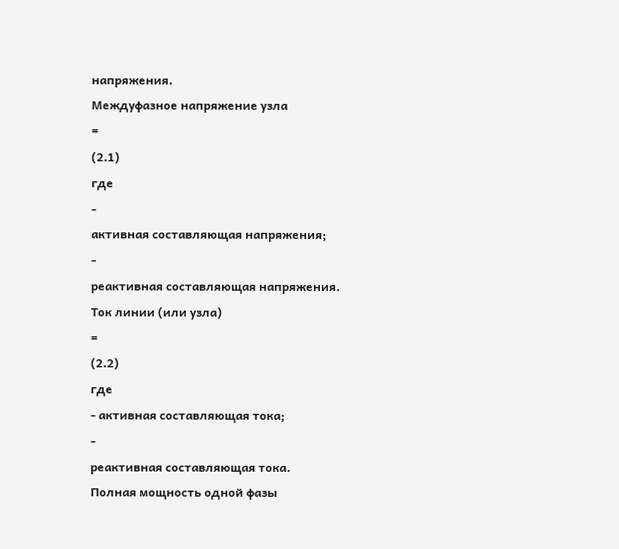напряжения.
Междуфазное напряжение узла
=
(2.1)
где
-
активная составляющая напряжения;
-
реактивная составляющая напряжения.
Ток линии (или узла)
=
(2.2)
где
- активная составляющая тока;
-
реактивная составляющая тока.
Полная мощность одной фазы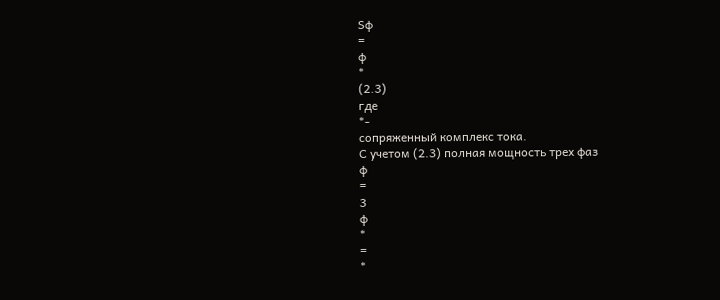Sф
=
ф
*
(2.3)
где
*-
сопряженный комплекс тока.
С учетом (2.3) полная мощность трех фаз
ф
=
3
ф
*
=
*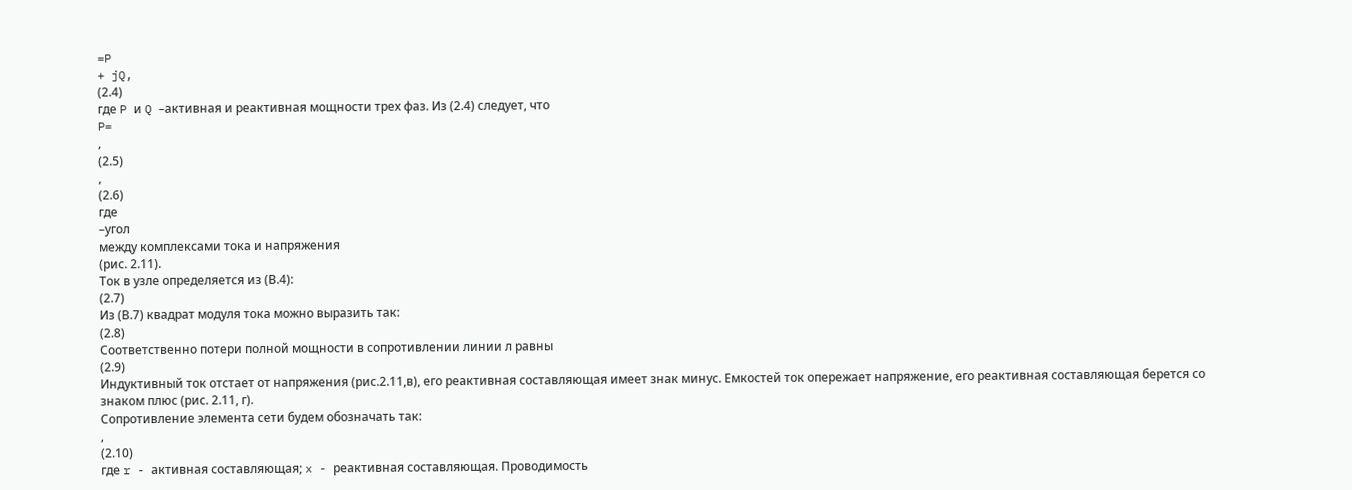=P
+ jQ,
(2.4)
где P и Q –активная и реактивная мощности трех фаз. Из (2.4) следует, что
P=
,
(2.5)
,
(2.6)
где
–угол
между комплексами тока и напряжения
(рис. 2.11).
Ток в узле определяется из (В.4):
(2.7)
Из (В.7) квадрат модуля тока можно выразить так:
(2.8)
Соответственно потери полной мощности в сопротивлении линии л равны
(2.9)
Индуктивный ток отстает от напряжения (рис.2.11,в), его реактивная составляющая имеет знак минус. Емкостей ток опережает напряжение, его реактивная составляющая берется со знаком плюс (рис. 2.11, г).
Сопротивление элемента сети будем обозначать так:
,
(2.10)
где r - активная составляющая; x - реактивная составляющая. Проводимость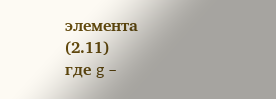элемента
(2.11)
где g –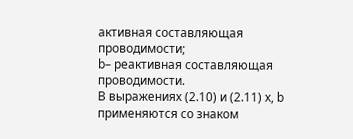активная составляющая проводимости;
b– реактивная составляющая проводимости.
В выражениях (2.10) и (2.11) x, b применяются со знаком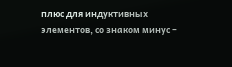плюс для индуктивных элементов, со знаком минус –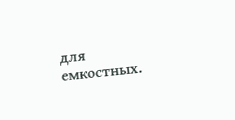для емкостных.